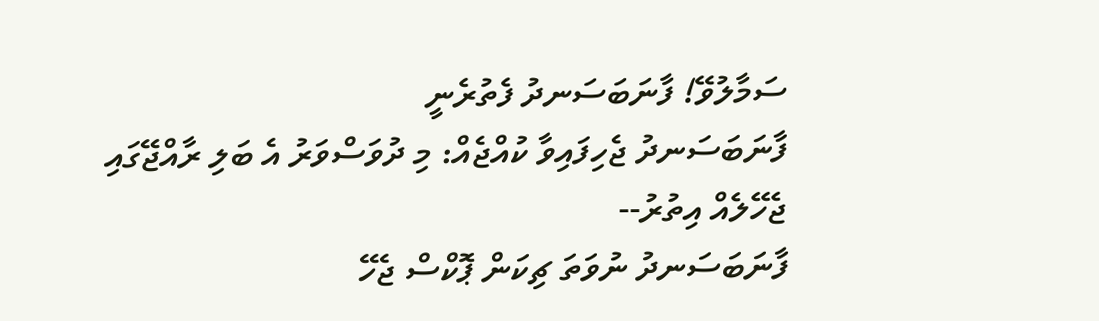ސަމާލުވޭ! ފާނަބަސަނދު ފެތުރެނީ
ފާނަބަސަނދު ޖެހިފައިވާ ކުއްޖެއް: މި ދުވަސްވަރު އެ ބަލި ރާއްޖޭގައި ޖެހޭލެއް އިތުރު--
ފާނަބަސަނދު ނުވަތަ ޗިކަން ޕޮކްސް ޖެހޭ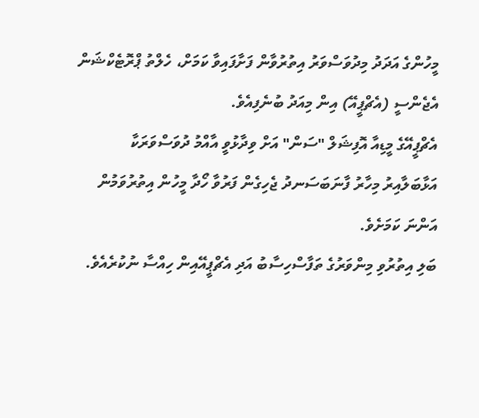މީހުންގެ އަދަދު މިދުވަސްވަރު އިތުރުވާން ފަށާފައިވާ ކަމަށް، ހެލްތު ޕްރޮޓެކްޝަން އެޖެންސީ (އެޗްޕީއޭ) އިން މިއަދު ބުނެފިއެވެ.
އެޗްޕީއޭގެ މީޑިއާ އޮފިޝަލް "ސަން" އަށް ވިދާޅުވީ އާއްމު ދުވަސްވަރަކާ އަޅާބަލާއިރު މިހާރު ފާނަބަސަނދު ޖެހިގެން ފަރުވާ ހޯދާ މީހުން އިތުރުވަމުން އަންނަ ކަމަށެވެ.
ބަލި އިތުރުވި މިންވަރުގެ ތަފާސްހިސާބު އަދި އެޗްޕީއޭއިން ހިއްސާ ނުކުރެއެވެ.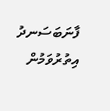ފާނަބަސަނދު އިތުރުވަމުން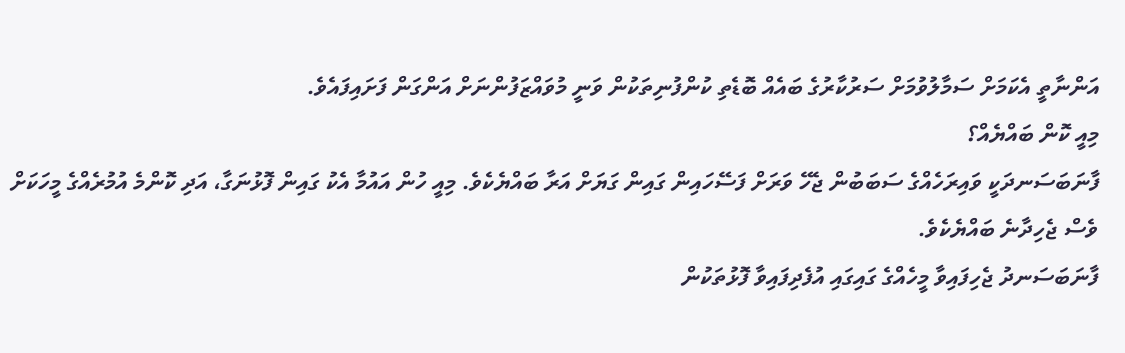އަންނާތީ އެކަމަށް ސަމާލުވުމަށް ސަރުކާރުގެ ބައެއް ބޮޑެތި ކުންފުނިތަކުން ވަނީ މުވައްޒަފުންނަށް އަންގަން ފަށައިފައެވެ.
މިއީ ކޮން ބައްޔެއް؟
ފާނަބަސަނދަކީ ވައިރަހެއްގެ ސަބަބުން ޖެހޭ ވަރަށް ފަސޭހައިން ގައިން ގަޔަށް އަރާ ބައްޔެކެވެ. މިއީ ހުން އައުމާ އެކު ގައިން ފޮޅުނަގާ، އަދި ކޮންމެ އުމުރެއްގެ މީހަކަށް ވެސް ޖެހިދާނެ ބައްޔެކެވެ.
ފާނަބަސަނދު ޖެހިފައިވާ މީހެއްގެ ގައިގައި އުފެދިފައިވާ ފޮޅުތަކުން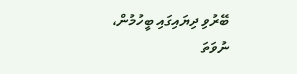ބޭރުވި ދިޔައިގައި ބީހުމުން، ނުވަތަ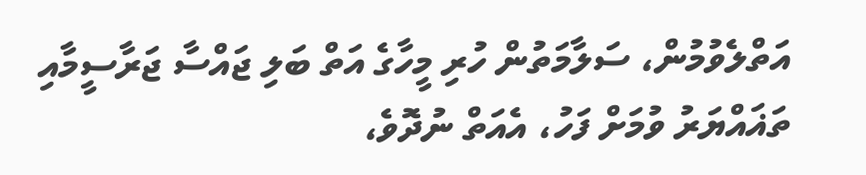އަތްލެވުމުން، ސަލާމަތުން ހުރި މީހާގެ އަތް ބަލި ޖައްސާ ޖަރާސީމާއި ތަޣައްޔަރު ވުމަށް ފަހު، އެއަތް ނުދޮވެ،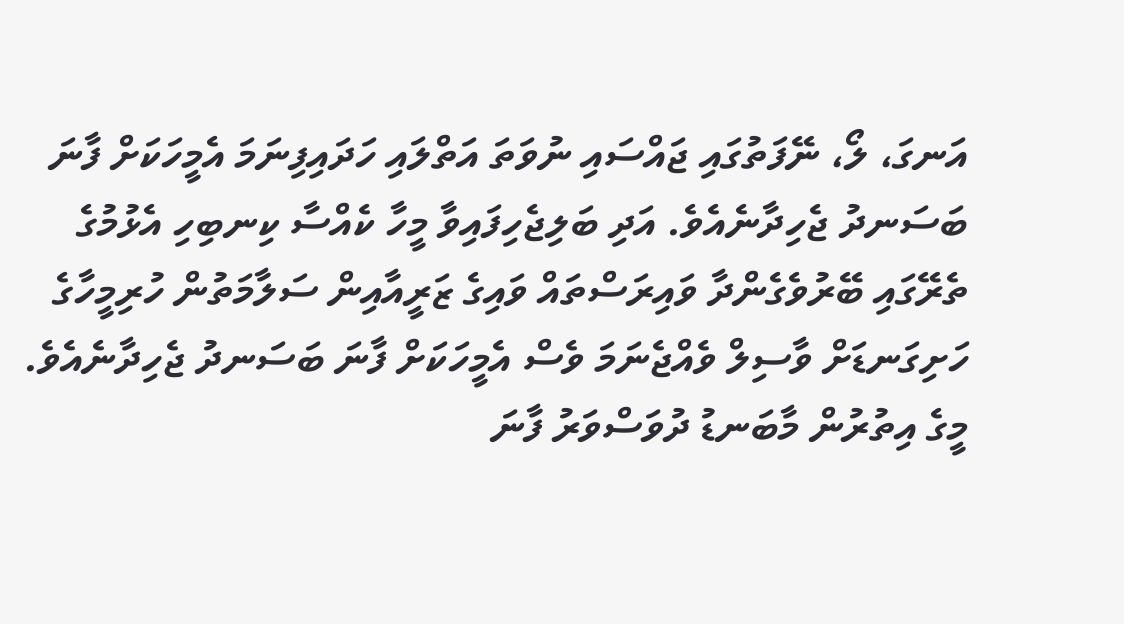އަނގަ، ލޯ، ނޭފަތުގައި ޖައްސައި ނުވަތަ އަތްލައި ހަދައިފިނަމަ އެމީހަކަށް ފާނަ ބަސަނދު ޖެހިދާނެއެވެ. އަދި ބަލިޖެހިފައިވާ މީހާ ކެއްސާ ކިނބިހި އެޅުމުގެ ތެރޭގައި ބޭރުވެގެންދާ ވައިރަސްތައް ވައިގެ ޒަރީއާއިން ސަލާމަތުން ހުރިމީހާގެ ހަށިގަނޑަށް ވާސިލް ވެއްޖެނަމަ ވެސް އެމީހަކަށް ފާނަ ބަސަނދު ޖެހިދާނެއެވެ.
މީގެ އިތުރުން މާބަނޑު ދުވަސްވަރު ފާނަ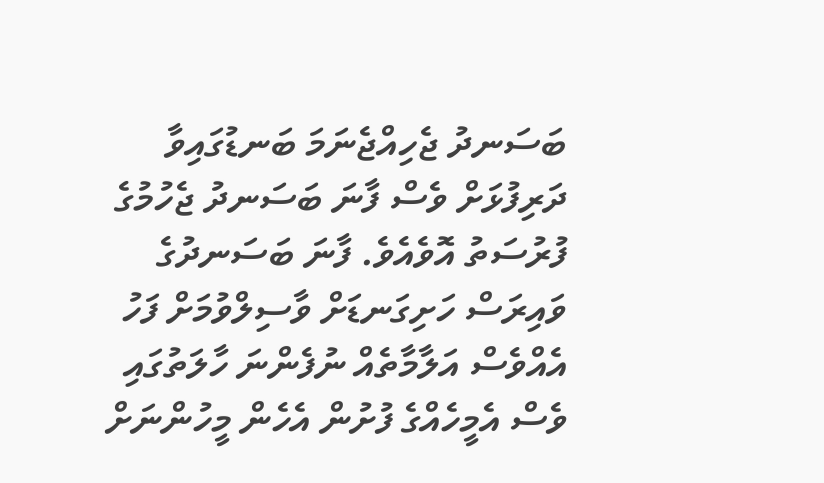ބަސަނދު ޖެހިއްޖެނަމަ ބަނޑުގައިވާ ދަރިފުޅަށް ވެސް ފާނަ ބަސަނދު ޖެހުމުގެ ފުރުސަތު އޮވެއެވެ. ފާނަ ބަސަނދުގެ ވައިރަސް ހަށިގަނޑަށް ވާސިލްވުމަށް ފަހު އެއްވެސް އަލާމާތެއް ނުފެންނަ ހާލަތުގައި ވެސް އެމީހެއްގެ ފުށުން އެހެން މީހުންނަށް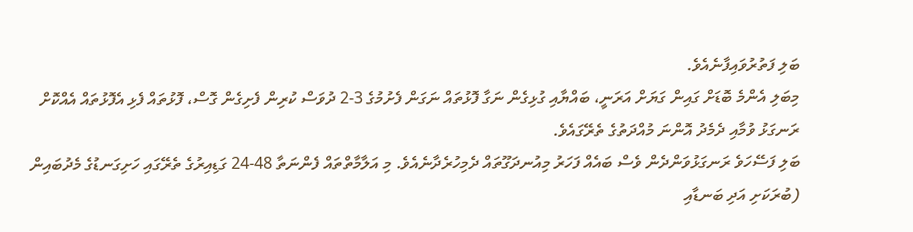ބަލި ފަތުރުވައިފާނެއެވެ.
މިބަލި އެންމެ ބޮޑަށް ގައިން ގަޔަށް އަރަނީ، ބައްޔާއި ގުޅިގެން ނަގާ ފޮޅުތައް ނަގަން ފެށުމުގެ 3-2 ދުވަސް ކުރިން ފެށިގެން ގޮސް، ފޮޅުތައް ފެޅި އެފޮޅުތައް އެއްކޮށް ރަނގަޅު ވުމާއި ދެމެދު އޮންނަ މުއްދަތުގެ ތެރޭގައެވެ.
ބަލި ފަސޭހަވެ ރަނގަޅުވަންދެން ވެސް ބައެއް ފަހަރު މިއުނދަގޫތައް ދެމިހުރެދާނެއެވެ. މި އަލާމާތްތައް ފެންނަތާ 48-24 ގަޑިއިރުގެ ތެރޭގައި ހަށިގަނޑުގެ މެދުބައިން (ބުރަކަށި އަދި ބަނޑާއި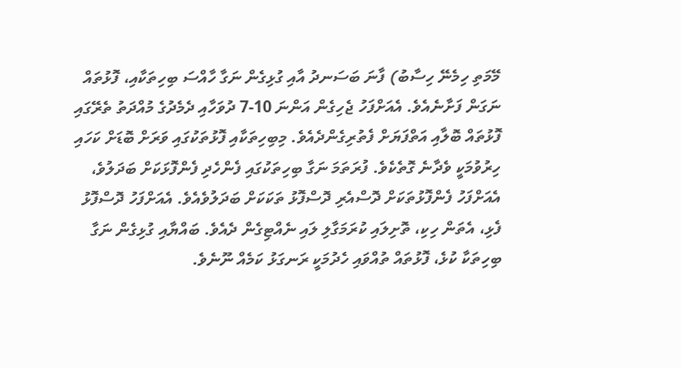މޭމަތި ހިމެނޭ ހިސާބު) ފާނަ ބަސަނދު އާއި ގުޅިގެން ނަގާ ހާއްސަ ބިހިތަކާއި، ފޮޅުތައް ނަގަން ފަށާނެއެވެ. އެއަށްފަހު ޖެހިގެން އަންނަ 10-7 ދުވަހާއި ދެމެދުގެ މުއްދަތު ތެރޭގައި ފޮޅުތައް ބޮލާއި އަތްފަޔަށް ފެތުރިގެންދެއެވެ. މިބިހިތަކާއި ފޮޅުތަކުގައި ވަރަށް ބޮޑަށް ކަހައި ހިރުވުމަކީ ވެދާނެ ގޮތެކެވެ. ފުރަތަމަ ނަގާ ބިހިތަކުގައި ފެންހެދި ފެންފޮޅަކަށް ބަދަލުވެ، އެއަށްފަހު ފެންފޮޅުތަކަށް ދޮސްއެރި ދޮސްފޮޅު ތަކަކަށް ބަދަލުވެއެވެ. އެއަށްފަހު ދޮސްފޮޅު ފެޅި، އެތަން ހިކި، ތޮށިލައި ކުރަމަގާލި ލައި ނެއްޓިގެން ދެއެވެ. ބައްޔާއި ގުޅިގެން ނަގާ ބިހިތަކާ ކުޅެ، ފޮޅުތައް ތުއްވައި ހެދުމަކީ ރަނގަޅު ކަމެއް ނޫނެވެ.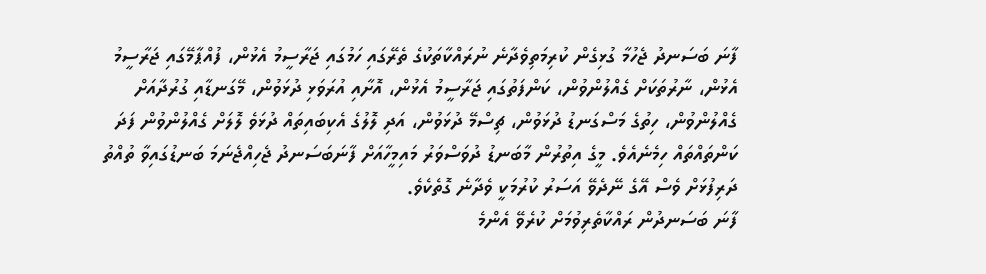ފާނަ ބަސަނދު ޖެހުމާ ގުޅިގެން ކުރިމަތިވެދާނެ ނުރައްކާތަކުގެ ތެރޭގައި ހަމުގައި ޖަރާސީމު އެޅުން، ފުއްޕާމޭގައި ޖަރާސީމު އެޅުން، ނާރުތަކަށް ގެއްލުންވުން، ކަންފަތުގައި ޖަރާސީމު އެޅުން، އޮށާއި އުރަވަޅި ދުޅަވުން، މޭގަނޑާއި ގުރުދާއަށް ގެއްލުންވުން، ހިތުގެ މަސްގަނޑު ދުޅަވުން، ޗިސްމޭ ދުޅަވުން، އަދި ލޮލުގެ އެކިބައިތައް ދުޅަވެ ލޮލަށް ގެއްލުންވުން ފަދަ ކަންތައްތައް ހިމެނެއެވެ. މީގެ އިތުރުން މާބަނޑު ދުވަސްވަރު މައިމީހާއަށް ފާނަބަސަނދު ޖެހިއްޖެނަމަ ބަނޑުގައިވާ ތުއްތު ދަރިފުޅަށް ވެސް އޭގެ ނޭދެވޭ އަސަރު ކުރުމަކީ ވެދާނެ ގޮތެކެވެ.
ފާނަ ބަސަނދުން ރައްކާތެރިވުމަށް ކުރެވޭ އެންމެ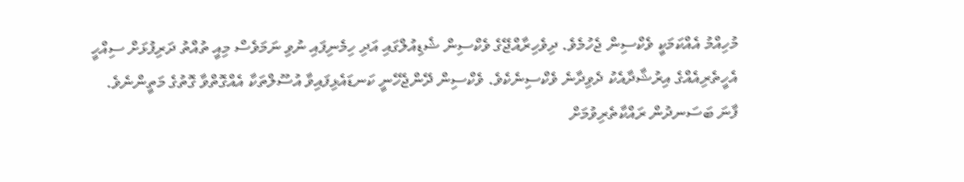މުހިއްމު އެއްކަމަކީ ވެކްސިން ޖެހުމެވެ. ދިވެހިރާއްޖޭގެ ވެކްސިން ޝެޑިއުލްގައި އަދި ހިމެނިފައި ނުވި ނަމަވެސް މިއީ ތުއްތު ދަރިފުޅަށް ސިއްހީ އެހީތެރިއެއްގެ އިރުޝާދާއެކު ދެވިދާނެ ވެކްސިނެކެވެ. ވެކްސިން ދޭންޖެހޭނީ ކަނޑައެޅިފައިވާ އުސޫލްތަކާ އެއްގޮތްވާ ގޮތުގެ މަތީންނެވެ.
ފާނަ ބަސަނދުން ރައްކާތެރިވުމަށް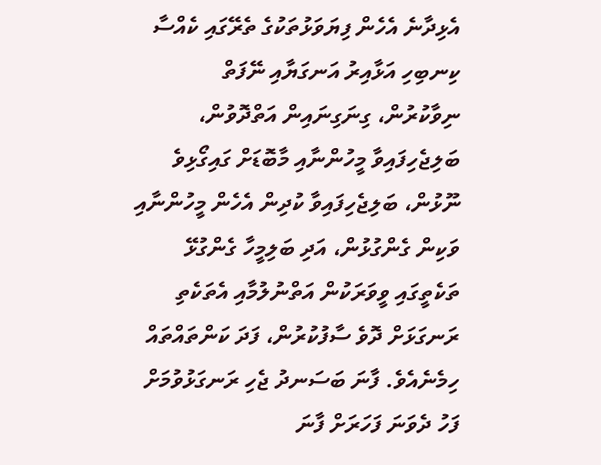އެޅިދާނެ އެހެން ފިޔަވަޅުތަކުގެ ތެރޭގައި ކެއްސާ ކިނބިހި އަޅާއިރު އަނގަޔާއި ނޭފަތް ނިވާކުރުން، ގިނަގިނައިން އަތްދޮވުން، ބަލިޖެހިފައިވާ މީހުންނާއި މާބޮޑަށް ގައިގޯޅިވެ ނޫޅުން، ބަލިޖެހިފައިވާ ކުދިން އެހެން މީހުންނާއި ވަކިން ގެންގުޅުން، އަދި ބަލިމީހާ ގެންގުޅޭ ތަކެތީގައި ވީވަރަކުން އަތްނުލުމާއި އެތަކެތި ރަނގަޅަށް ދޮވެ ސާފުކުރުން، ފަދަ ކަންތައްތައް ހިމެނެއެވެ. ފާނަ ބަސަނދު ޖެހި ރަނގަޅުވުމަށް ފަހު ދެވަނަ ފަހަރަށް ފާނަ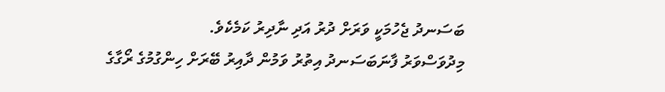ބަސަނދު ޖެހުމަކީ ވަރަށް ދުރު އަދި ނާދިރު ކަމެކެވެ.
މިދުވަސްވަރު ފާނަބަސަނދު އިތުރު ވަމުން ދާއިރު ބޭރަށް ހިންގުމުގެ ރޯގާގެ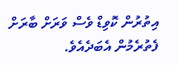އިތުރުން ކޮވިޑް ވެސް ވަރަށް ބާރަށް ފެތުރެމުން އެބަދެއެވެ.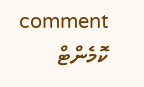comment ކޮމެންޓް